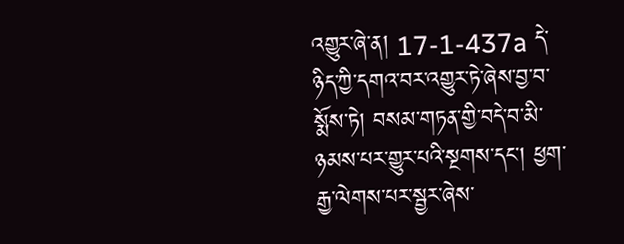འགྱུར་ཞེ་ན། 17-1-437a དེ་ཉིད་ཀྱི་དགའ་བར་འགྱུར་ཏེ་ཞེས་བྱ་བ་སྨོས་ཏེ། བསམ་གཏན་གྱི་བདེ་བ་མི་ཉམས་པར་གྱུར་པའི་སྔགས་དང་། ཕྱག་རྒྱ་ལེགས་པར་སྦྱར་ཞེས་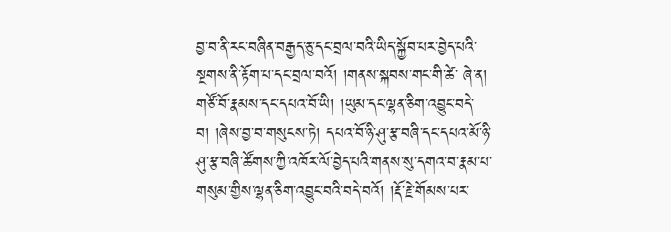བྱ་བ་ནི་རང་བཞིན་བརྒྱད་ཅུ་དང་བྲལ་བའི་ཡིད་སྐྱོབ་པར་བྱེད་པའི་སྔགས་ནི་རྟོག་པ་དང་བྲལ་བའོ། །གནས་སྐབས་གང་གི་ཚེ་ ཞེ་ན། གཙོ་བོ་རྣམས་དང་དཔའ་བོ་ཡི། །ཡུམ་དང་ལྷན་ཅིག་འབྱུང་བདེ་བ། །ཞེས་བྱ་བ་གསུངས་ཏེ། དཔའ་བོ་ཉི་ཤུ་རྩ་བཞི་དང་དཔའ་མོ་ཉི་ཤུ་རྩ་བཞི་ཚོགས་ཀྱི་འཁོར་ལོ་བྱེད་པའི་གནས་སུ་དགའ་བ་རྣམ་པ་གསུམ་གྱིས་ལྷན་ཅིག་འབྱུང་བའི་བདེ་བའོ། །རྡོ་རྗེ་གོམས་པར་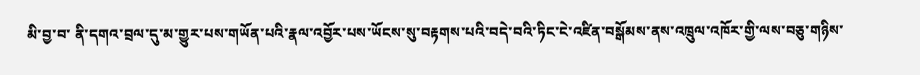མི་བྱ་བ་ ནི་དགའ་བྲལ་དུ་མ་གྱུར་པས་གཡོན་པའི་རྣལ་འབྱོར་པས་ཡོངས་སུ་བརྟགས་པའི་བདེ་བའི་ཏིང་ངེ་འཛིན་བསྒོམས་ནས་འཁྲུལ་འཁོར་གྱི་ལས་བཅུ་གཉིས་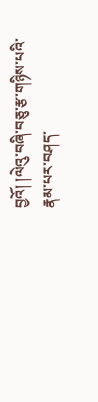བྱའོ། །ལེའུ་བཞི་བཅུ་རྩ་གཉིས་པའི་རྣམ་པར་བཤད་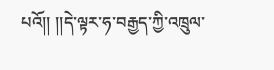པའོ།། །།དེ་ལྟར་ཧ་བརྒྱད་ཀྱི་འཁྲུལ་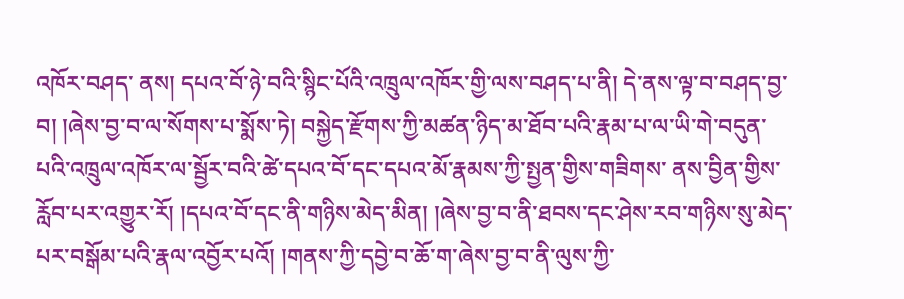འཁོར་བཤད་ ནས། དཔའ་བོ་ཉེ་བའི་སྙིང་པོའི་འཁྲུལ་འཁོར་གྱི་ལས་བཤད་པ་ནི། དེ་ནས་ལྟ་བ་བཤད་བྱ་བ། །ཞེས་བྱ་བ་ལ་སོགས་པ་སྨོས་ཏེ། བསྐྱེད་རྫོགས་ཀྱི་མཚན་ཉིད་མ་ཐོབ་པའི་རྣམ་པ་ལ་ཡི་གེ་བདུན་པའི་འཁྲུལ་འཁོར་ལ་སྦྱོར་བའི་ཚེ་དཔའ་བོ་དང་དཔའ་མོ་རྣམས་ཀྱི་སྤྱན་གྱིས་གཟིགས་ ནས་བྱིན་གྱིས་རློབ་པར་འགྱུར་རོ། །དཔའ་བོ་དང་ནི་གཉིས་མེད་མིན། །ཞེས་བྱ་བ་ནི་ཐབས་དང་ཤེས་རབ་གཉིས་སུ་མེད་པར་བསྒོམ་པའི་རྣལ་འབྱོར་པའོ། །གནས་ཀྱི་དབྱེ་བ་ཆོ་ག་ཞེས་བྱ་བ་ནི་ལུས་ཀྱི་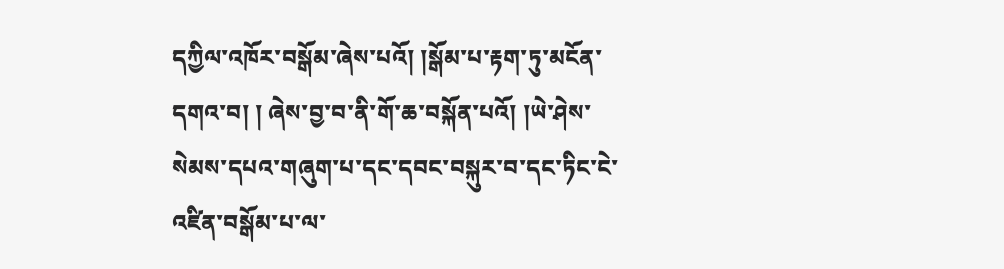དཀྱིལ་འཁོར་བསྒོམ་ཞེས་པའོ། །སྒོམ་པ་རྟག་ཏུ་མངོན་དགའ་བ། ། ཞེས་བྱ་བ་ནི་གོ་ཆ་བསྐོན་པའོ། །ཡེ་ཤེས་སེམས་དཔའ་གཞུག་པ་དང་དབང་བསྐུར་བ་དང་ཏིང་ངེ་འཛིན་བསྒོམ་པ་ལ་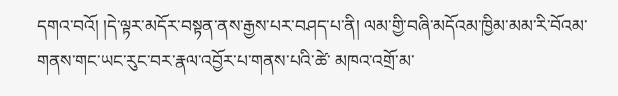དགའ་བའོ། །དེ་ལྟར་མདོར་བསྟན་ནས་རྒྱས་པར་བཤད་པ་ནི། ལམ་གྱི་བཞི་མདོའམ་ཁྱིམ་མམ་རི་བོའམ་གནས་གང་ཡང་རུང་བར་རྣལ་འབྱོར་པ་གནས་པའི་ཚེ་ མཁའ་འགྲོ་མ་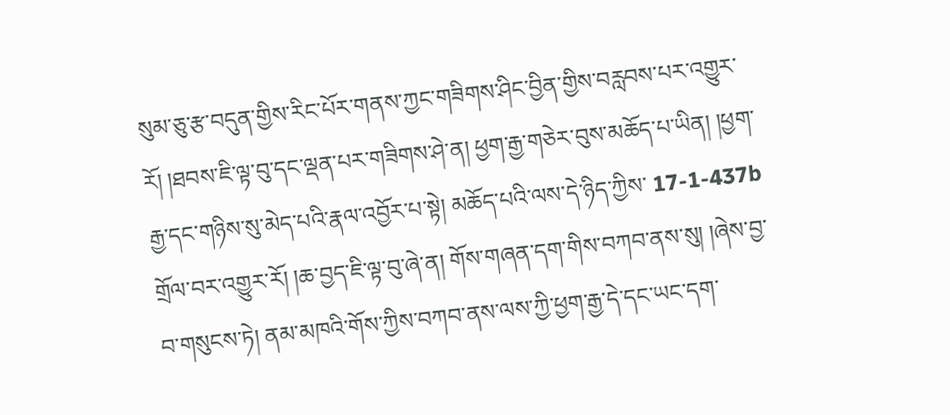སུམ་ཅུ་རྩ་བདུན་གྱིས་རིང་པོར་གནས་ཀྱང་གཟིགས་ཤིང་བྱིན་གྱིས་བརླབས་པར་འགྱུར་རོ། །ཐབས་ཇི་ལྟ་བུ་དང་ལྡན་པར་གཟིགས་ཤེ་ན། ཕྱག་རྒྱ་གཅེར་བུས་མཆོད་པ་ཡིན། །ཕྱག་རྒྱ་དང་གཉིས་སུ་མེད་པའི་རྣལ་འབྱོར་པ་སྟེ། མཆོད་པའི་ལས་དེ་ཉིད་ཀྱིས་ 17-1-437b གྲོལ་བར་འགྱུར་རོ། །ཆ་བྱད་ཇི་ལྟ་བུ་ཞེ་ན། གོས་གཞན་དག་གིས་བཀབ་ནས་སུ། །ཞེས་བྱ་བ་གསུངས་ཏེ། ནམ་མཁའི་གོས་ཀྱིས་བཀབ་ནས་ལས་ཀྱི་ཕྱག་རྒྱ་དེ་དང་ཡང་དག་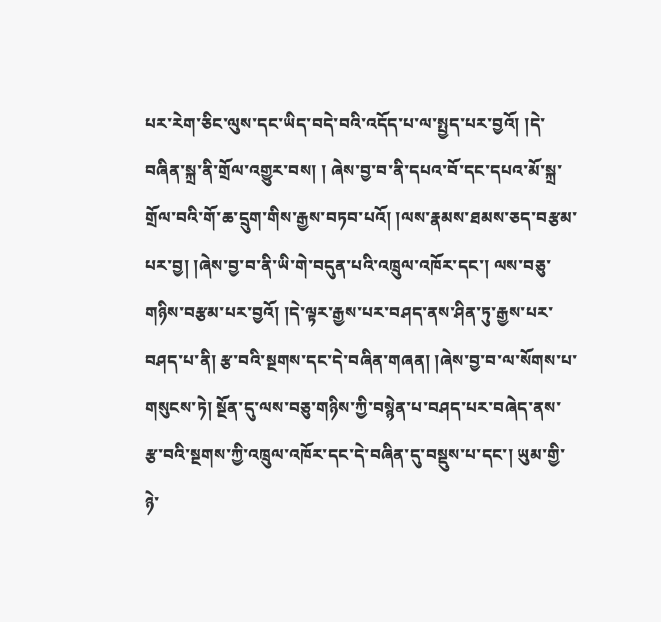པར་རེག་ཅིང་ལུས་དང་ཡིད་བདེ་བའི་འདོད་པ་ལ་སྤྱད་པར་བྱའོ། །དེ་བཞིན་སྐྲ་ནི་གྲོལ་འགྱུར་བས། ། ཞེས་བྱ་བ་ནི་དཔའ་བོ་དང་དཔའ་མོ་སྐྲ་གྲོལ་བའི་གོ་ཆ་དྲུག་གིས་རྒྱས་བཏབ་པའོ། །ལས་རྣམས་ཐམས་ཅད་བརྩམ་པར་བྱ། །ཞེས་བྱ་བ་ནི་ཡི་གེ་བདུན་པའི་འཁྲུལ་འཁོར་དང་། ལས་བཅུ་གཉིས་བརྩམ་པར་བྱའོ། །དེ་ལྟར་རྒྱས་པར་བཤད་ནས་ཤིན་ཏུ་རྒྱས་པར་བཤད་པ་ནི། རྩ་བའི་སྔགས་དང་དེ་བཞིན་གཞན། །ཞེས་བྱ་བ་ལ་སོགས་པ་གསུངས་ཏེ། སྔོན་དུ་ལས་བཅུ་གཉིས་ཀྱི་བསྙེན་པ་བཤད་པར་བཞེད་ནས་རྩ་བའི་སྔགས་ཀྱི་འཁྲུལ་འཁོར་དང་དེ་བཞིན་དུ་བསྡུས་པ་དང་། ཡུམ་གྱི་ཉེ་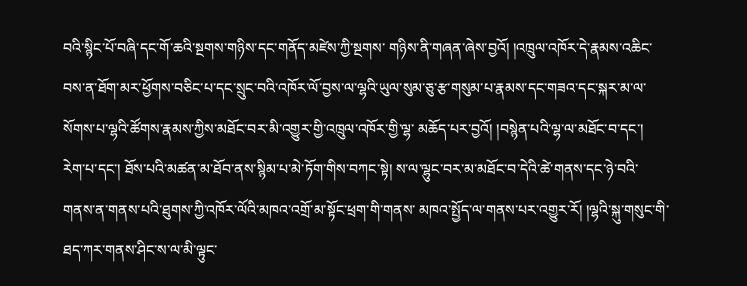བའི་སྙིང་པོ་བཞི་དང་གོ་ཆའི་སྔགས་གཉིས་དང་གནོད་མཛེས་ཀྱི་སྔགས་ གཉིས་ནི་གཞན་ཞེས་བྱའོ། །འཁྲུལ་འཁོར་དེ་རྣམས་འཆིང་བས་ན་ཐོག་མར་ཕྱོགས་བཅིང་པ་དང་སྲུང་བའི་འཁོར་ལོ་བྱས་ལ་ལྷའི་ཡུལ་སུམ་ཅུ་རྩ་གསུམ་པ་རྣམས་དང་གཟའ་དང་སྐར་མ་ལ་སོགས་པ་ལྷའི་ཚོགས་རྣམས་ཀྱིས་མཐོང་བར་མི་འགྱུར་གྱི་འཁྲུལ་འཁོར་གྱི་ལྷ་ མཆོད་པར་བྱའོ། །བསྙེན་པའི་ལྷ་ལ་མཐོང་བ་དང་། རེག་པ་དང་། ཐོས་པའི་མཚན་མ་ཐོབ་ནས་སྙིམ་པ་མེ་ཏོག་གིས་བཀང་སྟེ། ས་ལ་ལྷུང་བར་མ་མཐོང་བ་དེའི་ཚེ་གནས་དང་ཉེ་བའི་གནས་ན་གནས་པའི་ཐུགས་ཀྱི་འཁོར་ལོའི་མཁའ་འགྲོ་མ་སྟོང་ཕྲག་གི་གནས་ མཁའ་སྤྱོད་ལ་གནས་པར་འགྱུར་རོ། །ལྷའི་སྐུ་གསུང་གི་ཐད་ཀར་གནས་ཤིང་ས་ལ་མི་ལྟུང་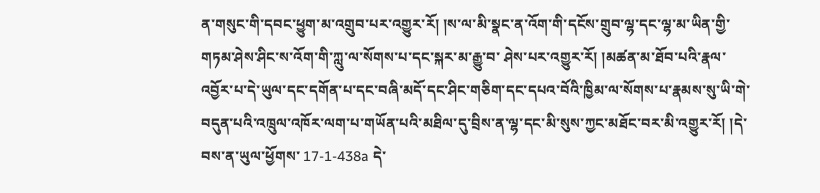ན་གསུང་གི་དབང་ཕྱུག་མ་འགྲུབ་པར་འགྱུར་རོ། །ས་ལ་མི་སྣང་ན་འོག་གི་དངོས་གྲུབ་ལྷ་དང་ལྷ་མ་ཡིན་གྱི་གཏམ་ཤེས་ཤིང་ས་འོག་གི་ཀླུ་ལ་སོགས་པ་དང་སྐར་མ་རྒྱུ་བ་ ཤེས་པར་འགྱུར་རོ། །མཚན་མ་ཐོབ་པའི་རྣལ་འབྱོར་པ་དེ་ཡུལ་དང་དགོན་པ་དང་བཞི་མདོ་དང་ཤིང་གཅིག་དང་དཔའ་བོའི་ཁྱིམ་ལ་སོགས་པ་རྣམས་སུ་ཡི་གེ་བདུན་པའི་འཁྲུལ་འཁོར་ལག་པ་གཡོན་པའི་མཐིལ་དུ་བྲིས་ན་ལྷ་དང་མི་སུས་ཀྱང་མཐོང་བར་མི་འགྱུར་རོ། །དེ་བས་ན་ཡུལ་ཕྱོགས་ 17-1-438a དེ་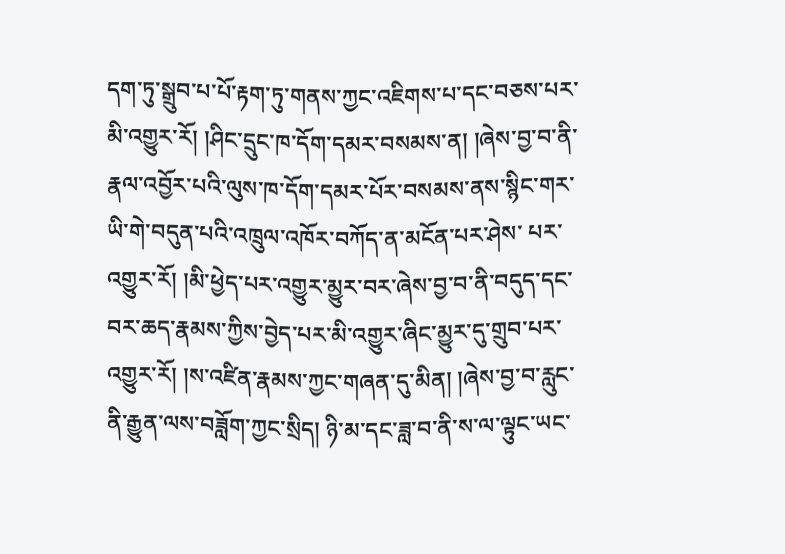དག་ཏུ་སྒྲུབ་པ་པོ་རྟག་ཏུ་གནས་ཀྱང་འཇིགས་པ་དང་བཅས་པར་མི་འགྱུར་རོ། །ཤིང་དྲུང་ཁ་དོག་དམར་བསམས་ན། །ཞེས་བྱ་བ་ནི་རྣལ་འབྱོར་པའི་ལུས་ཁ་དོག་དམར་པོར་བསམས་ནས་སྙིང་གར་ཡི་གེ་བདུན་པའི་འཁྲུལ་འཁོར་བཀོད་ན་མངོན་པར་ཤེས་ པར་འགྱུར་རོ། །མི་ཕྱེད་པར་འགྱུར་མྱུར་བར་ཞེས་བྱ་བ་ནི་བདུད་དང་བར་ཆད་རྣམས་ཀྱིས་བྱེད་པར་མི་འགྱུར་ཞིང་མྱུར་དུ་གྲུབ་པར་འགྱུར་རོ། །ས་འཛིན་རྣམས་ཀྱང་གཞན་དུ་མིན། །ཞེས་བྱ་བ་རླུང་ནི་རྒྱུན་ལས་བཟློག་ཀྱང་སྲིད། ཉི་མ་དང་ཟླ་བ་ནི་ས་ལ་ལྟུང་ཡང་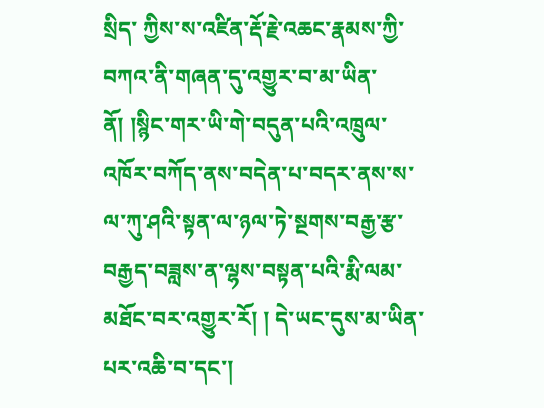སྲིད་ ཀྱིས་ས་འཛིན་རྡོ་རྗེ་འཆང་རྣམས་ཀྱི་བཀའ་ནི་གཞན་དུ་འགྱུར་བ་མ་ཡིན་ནོ། །སྙིང་གར་ཡི་གེ་བདུན་པའི་འཁྲུལ་འཁོར་བཀོད་ནས་བདེན་པ་བདར་ནས་ས་ལ་ཀུ་ཤའི་སྟན་ལ་ཉལ་ཏེ་སྔགས་བརྒྱ་རྩ་བརྒྱད་བཟླས་ན་ལྷས་བསྟན་པའི་རྨི་ལམ་མཐོང་བར་འགྱུར་རོ། ། དེ་ཡང་དུས་མ་ཡིན་པར་འཆི་བ་དང་།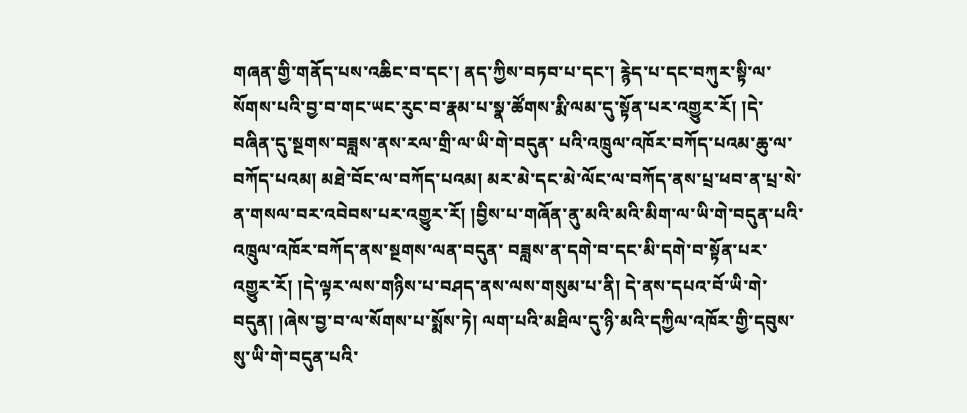གཞན་གྱི་གནོད་པས་འཆིང་བ་དང་། ནད་ཀྱིས་བཏབ་པ་དང་། རྙེད་པ་དང་བཀུར་སྟི་ལ་སོགས་པའི་བྱ་བ་གང་ཡང་རུང་བ་རྣམ་པ་སྣ་ཚོགས་རྨི་ལམ་དུ་སྟོན་པར་འགྱུར་རོ། །དེ་བཞིན་དུ་སྔགས་བཟླས་ནས་རལ་གྲི་ལ་ཡི་གེ་བདུན་ པའི་འཁྲུལ་འཁོར་བཀོད་པའམ་ཆུ་ལ་བཀོད་པའམ། མཐེ་བོང་ལ་བཀོད་པའམ། མར་མེ་དང་མེ་ལོང་ལ་བཀོད་ནས་པྲ་ཕབ་ན་པྲ་སེ་ན་གསལ་བར་འབེབས་པར་འགྱུར་རོ། །བྱིས་པ་གཞོན་ནུ་མའི་མའི་མིག་ལ་ཡི་གེ་བདུན་པའི་འཁྲུལ་འཁོར་བཀོད་ནས་སྔགས་ལན་བདུན་ བཟླས་ན་དགེ་བ་དང་མི་དགེ་བ་སྟོན་པར་འགྱུར་རོ། །དེ་ལྟར་ལས་གཉིས་པ་བཤད་ནས་ལས་གསུམ་པ་ནི། དེ་ནས་དཔའ་བོ་ཡི་གེ་བདུན། །ཞེས་བྱ་བ་ལ་སོགས་པ་སྨོས་ཏེ། ལག་པའི་མཐིལ་དུ་ཉི་མའི་དཀྱིལ་འཁོར་གྱི་དབུས་སུ་ཡི་གེ་བདུན་པའི་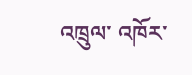འཁྲུལ་ འཁོར་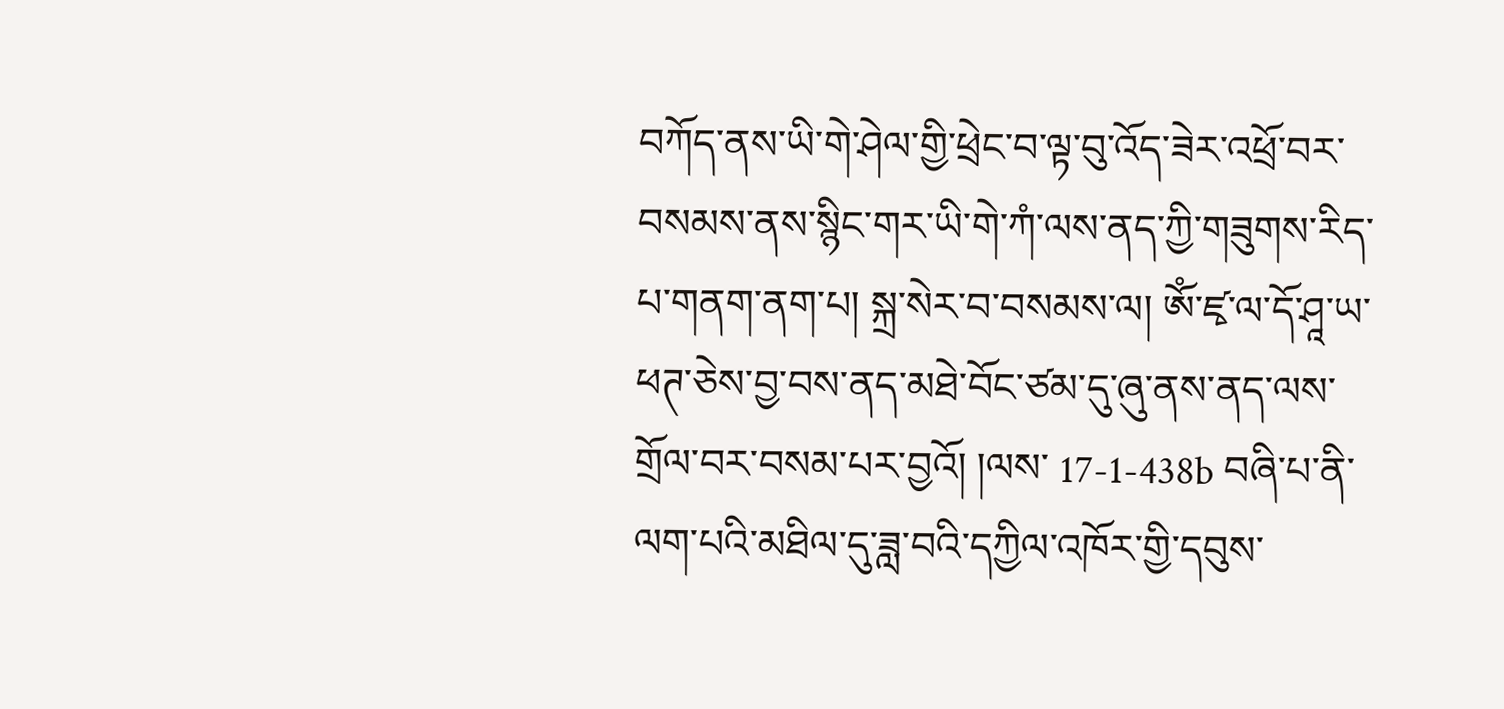བཀོད་ནས་ཡི་གེ་ཤེལ་གྱི་ཕྲེང་བ་ལྟ་བུ་འོད་ཟེར་འཕྲོ་བར་བསམས་ནས་སྙིང་གར་ཡི་གེ་ཀཾ་ལས་ནད་ཀྱི་གཟུགས་རིད་པ་གནག་ནག་པ། སྐྲ་སེར་བ་བསམས་ལ། ཨོཾ་ཛྭ་ལ་དོ་ཤཱ་ཡ་ཕཊ་ཅེས་བྱ་བས་ནད་མཐེ་བོང་ཙམ་དུ་ཞུ་ནས་ནད་ལས་གྲོལ་བར་བསམ་པར་བྱའོ། །ལས་ 17-1-438b བཞི་པ་ནི་ལག་པའི་མཐིལ་དུ་ཟླ་བའི་དཀྱིལ་འཁོར་གྱི་དབུས་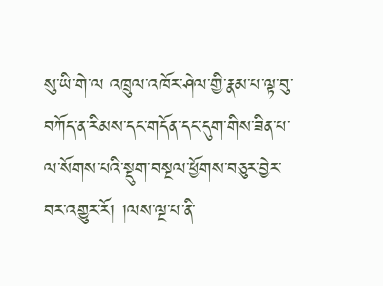སུ་ཡི་གེ་ལ འཁྲུལ་འཁོར་ཤེལ་གྱི་རྣམ་པ་ལྟ་བུ་བཀོད་ན་རིམས་དང་གདོན་དང་དུག་གིས་ཟིན་པ་ལ་སོགས་པའི་སྡུག་བསྔལ་ཕྱོགས་བཅུར་བྱེར་བར་འགྱུར་རོ། །ལས་ལྔ་པ་ནི་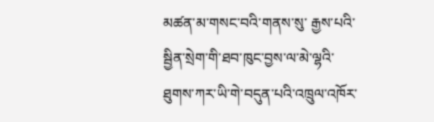མཚན་མ་གསང་བའི་གནས་སུ་ རྒྱས་པའི་སྦྱིན་སྲེག་གི་ཐབ་ཁུང་བྱས་ལ་མེ་ལྷའི་ཐུགས་ཀར་ཡི་གེ་བདུན་པའི་འཁྲུལ་འཁོར་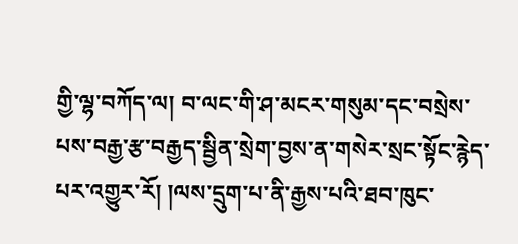གྱི་ལྷ་བཀོད་ལ། བ་ལང་གི་ཤ་མངར་གསུམ་དང་བསྲེས་པས་བརྒྱ་རྩ་བརྒྱད་སྦྱིན་སྲེག་བྱས་ན་གསེར་སྲང་སྟོང་རྙེད་པར་འགྱུར་རོ། །ལས་དྲུག་པ་ནི་རྒྱས་པའི་ཐབ་ཁུང་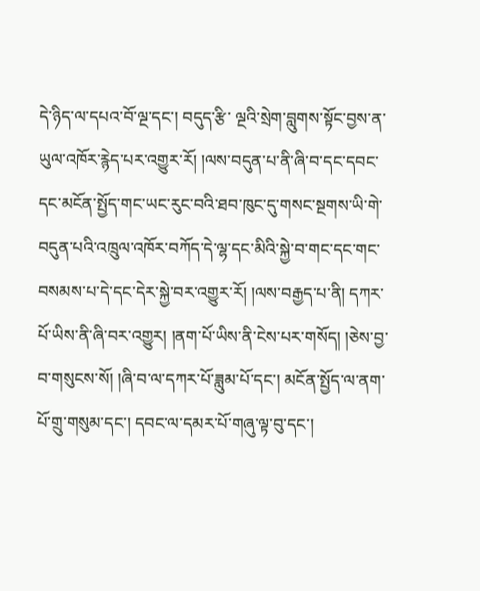དེ་ཉིད་ལ་དཔའ་བོ་ལྔ་དང་། བདུད་རྩི་ ལྔའི་སྲེག་བླུགས་སྟོང་བྱས་ན་ཡུལ་འཁོར་རྙེད་པར་འགྱུར་རོ། །ལས་བདུན་པ་ནི་ཞི་བ་དང་དབང་དང་མངོན་སྤྱོད་གང་ཡང་རུང་བའི་ཐབ་ཁུང་དུ་གསང་སྔགས་ཡི་གེ་བདུན་པའི་འཁྲུལ་འཁོར་བཀོད་དེ་ལྷ་དང་མིའི་སྐྱེ་བ་གང་དང་གང་བསམས་པ་དེ་དང་དེར་སྐྱེ་བར་འགྱུར་རོ། །ལས་བརྒྱད་པ་ནི། དཀར་པོ་ཡིས་ནི་ཞི་བར་འགྱུར། །ནག་པོ་ཡིས་ནི་ངེས་པར་གསོད། །ཅེས་བྱ་བ་གསུངས་སོ། །ཞི་བ་ལ་དཀར་པོ་ཟླུམ་པོ་དང་། མངོན་སྤྱོད་ལ་ནག་པོ་གྲུ་གསུམ་དང་། དབང་ལ་དམར་པོ་གཞུ་ལྟ་བུ་དང་།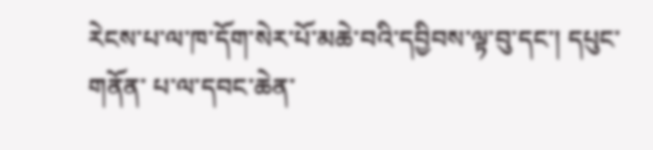རེངས་པ་ལ་ཁ་དོག་སེར་པོ་མཆེ་བའི་དབྱིབས་ལྟ་བུ་དང་། དཔུང་གནོན་ པ་ལ་དབང་ཆེན་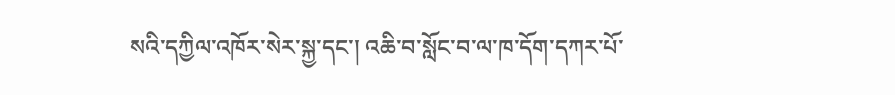སའི་དཀྱིལ་འཁོར་སེར་སྐྱ་དང་། འཆི་བ་སློང་བ་ལ་ཁ་དོག་དཀར་པོ་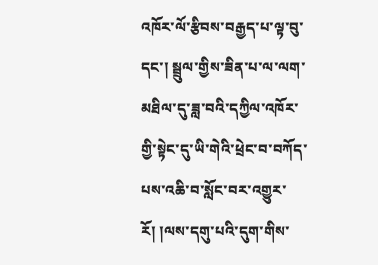འཁོར་ལོ་རྩིབས་བརྒྱད་པ་ལྟ་བུ་དང་། སྦྲུལ་གྱིས་ཟིན་པ་ལ་ལག་མཐིལ་དུ་ཟླ་བའི་དཀྱིལ་འཁོར་གྱི་སྟེང་དུ་ཡི་གེའི་ཕྲེང་བ་བཀོད་པས་འཆི་བ་སློང་བར་འགྱུར་རོ། །ལས་དགུ་པའི་དུག་གིས་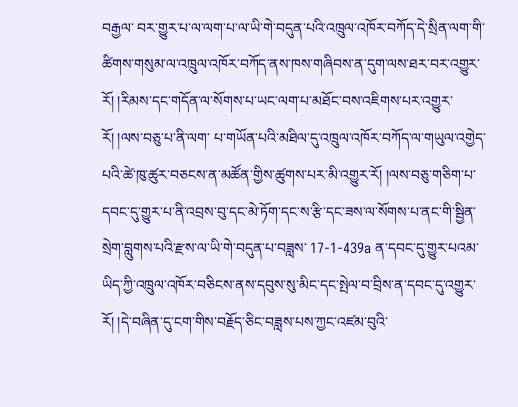བརྒྱལ་ བར་གྱུར་པ་ལ་ལག་པ་ལ་ཡི་གེ་བདུན་པའི་འཁྲུལ་འཁོར་བཀོད་དེ་སྲིན་ལག་གི་ཚིགས་གསུམ་ལ་འཁྲུལ་འཁོར་བཀོད་ནས་ཁས་གཞིབས་ན་དུག་ལས་ཐར་བར་འགྱུར་རོ། །རིམས་དང་གདོན་ལ་སོགས་པ་ཡང་ལག་པ་མཐོང་བས་འཇིགས་པར་འགྱུར་རོ། །ལས་བཅུ་པ་ནི་ལག་ པ་གཡོན་པའི་མཐིལ་དུ་འཁྲུལ་འཁོར་བཀོད་ལ་གཡུལ་འགྱེད་པའི་ཚེ་ཁུ་ཚུར་བཅངས་ན་མཚོན་གྱིས་ཚུགས་པར་མི་འགྱུར་རོ། །ལས་བཅུ་གཅིག་པ་དབང་དུ་གྱུར་པ་ནི་འབྲས་བུ་དང་མེ་ཏོག་དང་ས་རྩི་དང་ཟས་ལ་སོགས་པ་ནང་གི་སྦྱིན་སྲེག་བླུགས་པའི་རྫས་ལ་ཡི་གེ་བདུན་པ་བཟླས་ 17-1-439a ན་དབང་དུ་གྱུར་པའམ་ཡིད་ཀྱི་འཁྲུལ་འཁོར་བཅིངས་ནས་དབུས་སུ་མིང་དང་སྤེལ་བ་བྲིས་ན་དབང་དུ་འགྱུར་རོ། །དེ་བཞིན་དུ་ངག་གིས་བརྗོད་ཅིང་བཟླས་པས་ཀྱང་འཛམ་བུའི་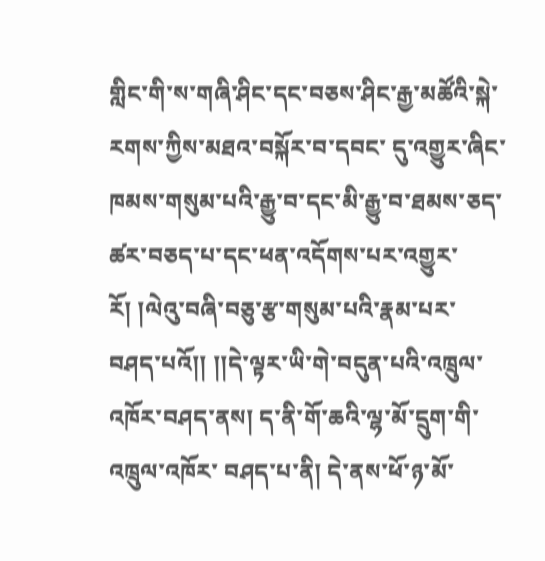གླིང་གི་ས་གཞི་ཤིང་དང་བཅས་ཤིང་རྒྱ་མཚོའི་སྐེ་རགས་ཀྱིས་མཐའ་བསྐོར་བ་དབང་ དུ་འགྱུར་ཞིང་ཁམས་གསུམ་པའི་རྒྱུ་བ་དང་མི་རྒྱུ་བ་ཐམས་ཅད་ཚར་བཅད་པ་དང་ཕན་འདོགས་པར་འགྱུར་རོ། །ལེའུ་བཞི་བཅུ་རྩ་གསུམ་པའི་རྣམ་པར་བཤད་པའོ།། །།དེ་ལྟར་ཡི་གེ་བདུན་པའི་འཁྲུལ་འཁོར་བཤད་ནས། ད་ནི་གོ་ཆའི་ལྷ་མོ་དྲུག་གི་འཁྲུལ་འཁོར་ བཤད་པ་ནི། དེ་ནས་ཕོ་ཉ་མོ་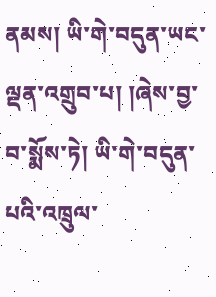ནམས། ཡི་གེ་བདུན་ཡང་ལྡན་འགྲུབ་པ། །ཞེས་བྱ་བ་སྨོས་ཏེ། ཡི་གེ་བདུན་པའི་འཁྲུལ་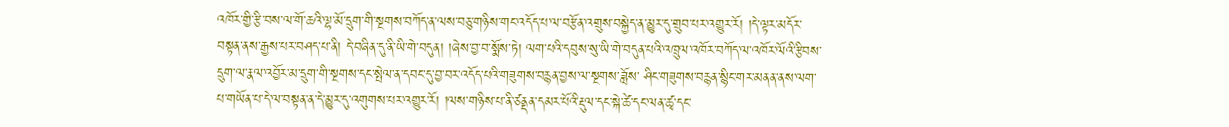འཁོར་གྱི་རྩི་བས་ལ་གོ་ཆའི་ལྷ་མོ་དྲུག་གི་སྔགས་བཀོད་ན་ལས་བཅུ་གཉིས་གང་འདོད་པ་ལ་བརྩོན་འགྲུས་བསྐྱེད་ན་མྱུར་དུ་གྲུབ་པར་འགྱུར་རོ། །དེ་ལྟར་མདོར་ བསྟན་ནས་རྒྱས་པར་བཤད་པ་ནི། དེ་བཞིན་དུ་ནི་ཡི་གེ་བདུན། །ཞེས་བྱ་བ་སྨོས་ཏེ། ལག་པའི་དབུས་སུ་ཡི་གེ་བདུན་པའི་འཁྲུལ་འཁོར་བཀོད་ལ་འཁོར་ལོའི་རྩིབས་དྲུག་ལ་རྣལ་འབྱོར་མ་དྲུག་གི་སྔགས་དང་སྤེལ་ན་དབང་དུ་བྱ་བར་འདོད་པའི་གཟུགས་བརྙན་བྱས་ལ་སྔགས་ཟློས་ ཤིང་གཟུགས་བརྙན་སྙིང་གར་མནན་ནས་ལག་པ་གཡོན་པ་དེ་ལ་བསྟན་ན་དེ་མྱུར་དུ་འགུགས་པར་འགྱུར་རོ། །ལས་གཉིས་པ་ནི་ཙནྡན་དམར་པོའི་རྡུལ་དང་སྐེ་ཚེ་དང་ལན་ཚྭ་དང་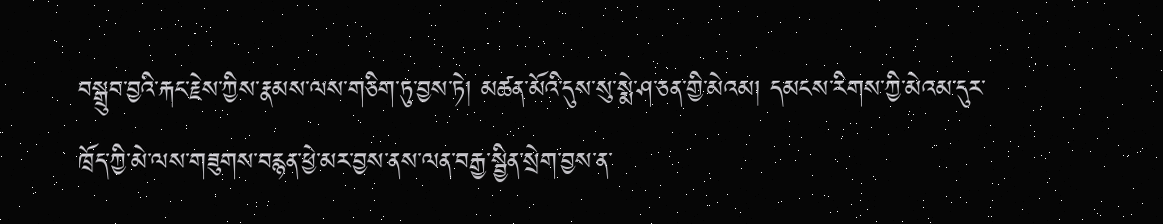བསྒྲུབ་བྱའི་རྐང་རྗེས་ཀྱིས་རྣམས་ལས་གཅིག་ཏུ་བྱས་ཏེ། མཚན་མོའི་དུས་སུ་སྨེ་ཤ་ཅན་གྱི་མེའམ། དམངས་རིགས་ཀྱི་མེའམ་དུར་ཁྲོད་ཀྱི་མེ་ལས་གཟུགས་བརྙན་ཕྱེ་མར་བྱས་ནས་ལན་བརྒྱ་སྦྱིན་སྲེག་བྱས་ན་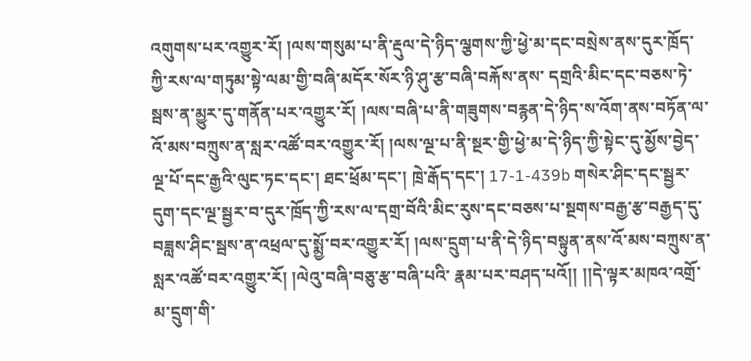འགུགས་པར་འགྱུར་རོ། །ལས་གསུམ་པ་ནི་རྡུལ་དེ་ཉིད་ལྕགས་ཀྱི་ཕྱེ་མ་དང་བསྲེས་ནས་དུར་ཁྲོད་ཀྱི་རས་ལ་གཏུམ་སྟེ་ལམ་གྱི་བཞི་མདོར་སོར་ཉི་ཤུ་རྩ་བཞི་བརྐོས་ནས་ དགྲའི་མིང་དང་བཅས་ཏེ་སྦས་ན་མྱུར་དུ་གནོན་པར་འགྱུར་རོ། །ལས་བཞི་པ་ནི་གཟུགས་བརྙན་དེ་ཉིད་ས་འོག་ནས་བཏོན་ལ་འོ་མས་བཀྲུས་ན་སླར་འཚོ་བར་འགྱུར་རོ། །ལས་ལྔ་པ་ནི་སྔར་གྱི་ཕྱེ་མ་དེ་ཉིད་ཀྱི་སྟེང་དུ་མྱོས་བྱེད་ལྔ་པོ་དང་རྒྱའི་ལུང་ཏང་དང་། ཐང་ཕྲོམ་དང་། ཁྲེ་རྒོད་དང་། 17-1-439b གསེར་ཤིང་དང་སྦྱར་དུག་དང་ལྔ་སྦྱར་བ་དུར་ཁྲོད་ཀྱི་རས་ལ་དགྲ་བོའི་མིང་རུས་དང་བཅས་པ་སྔགས་བརྒྱ་རྩ་བརྒྱད་དུ་བཟླས་ཤིང་སྦས་ན་འཕྲལ་དུ་སྨྱོ་བར་འགྱུར་རོ། །ལས་དྲུག་པ་ནི་དེ་ཉིད་བསྟུན་ནས་འོ་མས་བཀྲུས་ན་སླར་འཚོ་བར་འགྱུར་རོ། །ལེའུ་བཞི་བཅུ་རྩ་བཞི་པའི་ རྣམ་པར་བཤད་པའོ།། །།དེ་ལྟར་མཁའ་འགྲོ་མ་དྲུག་གི་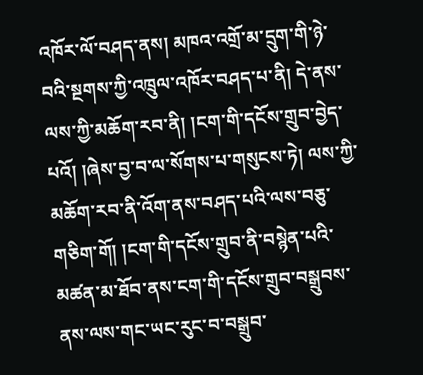འཁོར་ལོ་བཤད་ནས། མཁའ་འགྲོ་མ་དྲུག་གི་ཉེ་བའི་སྔགས་ཀྱི་འཁྲུལ་འཁོར་བཤད་པ་ནི། དེ་ནས་ལས་ཀྱི་མཆོག་རབ་ནི། །ངག་གི་དངོས་གྲུབ་བྱེད་པའོ། །ཞེས་བྱ་བ་ལ་སོགས་པ་གསུངས་ཏེ། ལས་ཀྱི་ མཆོག་རབ་ནི་འོག་ནས་བཤད་པའི་ལས་བཅུ་གཅིག་གོ། །ངག་གི་དངོས་གྲུབ་ནི་བསྙེན་པའི་མཚན་མ་ཐོབ་ནས་ངག་གི་དངོས་གྲུབ་བསྒྲུབས་ནས་ལས་གང་ཡང་རུང་བ་བསྒྲུབ་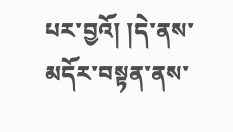པར་བྱའོ། །དེ་ནས་མདོར་བསྟན་ནས་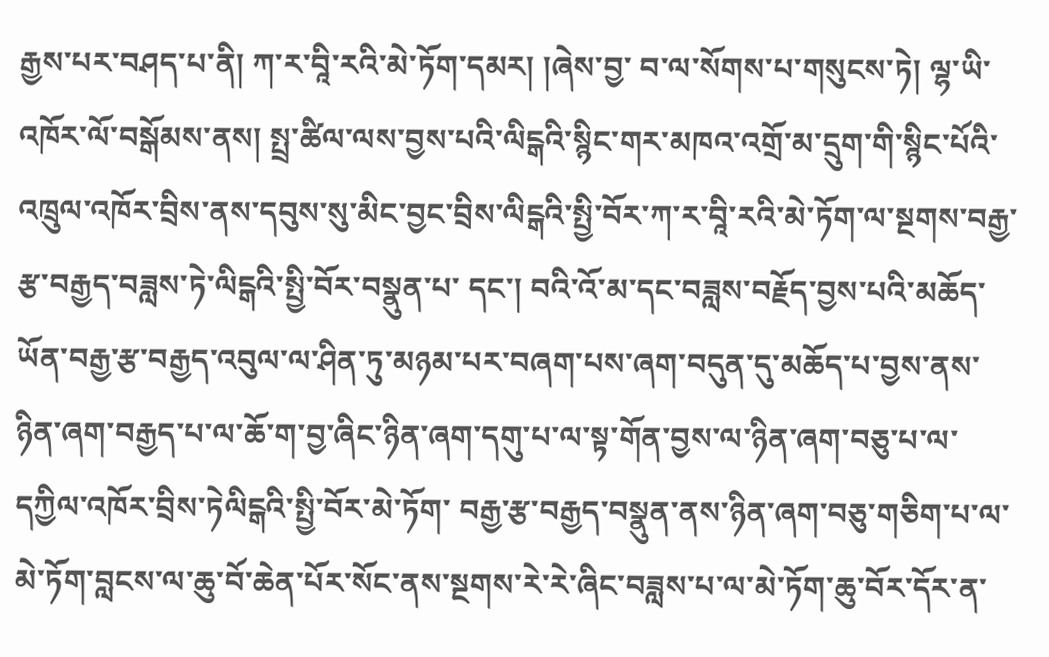རྒྱས་པར་བཤད་པ་ནི། ཀ་ར་བཱི་རའི་མེ་ཏོག་དམར། །ཞེས་བྱ་ བ་ལ་སོགས་པ་གསུངས་ཏེ། ལྷ་ཡི་འཁོར་ལོ་བསྒོམས་ནས། སྤྲ་ཚིལ་ལས་བྱས་པའི་ལིངྒའི་སྙིང་གར་མཁའ་འགྲོ་མ་དྲུག་གི་སྙིང་པོའི་འཁྲུལ་འཁོར་བྲིས་ནས་དབུས་སུ་མིང་བྱང་བྲིས་ལིངྒའི་སྤྱི་བོར་ཀ་ར་བཱི་རའི་མེ་ཏོག་ལ་སྔགས་བརྒྱ་རྩ་བརྒྱད་བཟླས་ཏེ་ལིངྒའི་སྤྱི་བོར་བསྣུན་པ་ དང་། བའི་འོ་མ་དང་བཟླས་བརྗོད་བྱས་པའི་མཆོད་ཡོན་བརྒྱ་རྩ་བརྒྱད་འབུལ་ལ་ཤིན་ཏུ་མཉམ་པར་བཞག་པས་ཞག་བདུན་དུ་མཆོད་པ་བྱས་ནས་ཉིན་ཞག་བརྒྱད་པ་ལ་ཆོ་ག་བྱ་ཞིང་ཉིན་ཞག་དགུ་པ་ལ་སྟ་གོན་བྱས་ལ་ཉིན་ཞག་བཅུ་པ་ལ་དཀྱིལ་འཁོར་བྲིས་ཏེལིངྒའི་སྤྱི་བོར་མེ་ཏོག་ བརྒྱ་རྩ་བརྒྱད་བསྣུན་ནས་ཉིན་ཞག་བཅུ་གཅིག་པ་ལ་མེ་ཏོག་བླངས་ལ་ཆུ་བོ་ཆེན་པོར་སོང་ནས་སྔགས་རེ་རེ་ཞིང་བཟླས་པ་ལ་མེ་ཏོག་ཆུ་བོར་དོར་ན་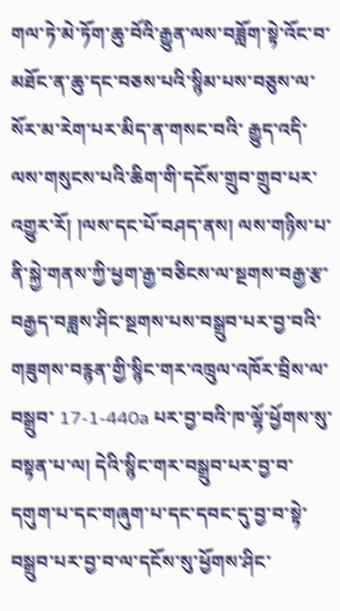གལ་ཏེ་མེ་ཏོག་ཆུ་བོའི་རྒྱུན་ལས་བཟློག་སྟེ་འོང་བ་མཐོང་ན་ཆུ་དང་བཅས་པའི་སྙིམ་པས་བཅུས་ལ་སོར་མ་རེག་པར་མིད་ན་གསང་བའི་ རྒྱུད་འདི་ལས་གསུངས་པའི་ཆིག་གི་དངོས་གྲུབ་གྲུབ་པར་འགྱུར་རོ། །ལས་དང་པོ་བཤད་ནས། ལས་གཉིས་པ་ནི་སྐྱེ་གནས་ཀྱི་ཕྱག་རྒྱ་བཅིངས་ལ་སྔགས་བརྒྱ་རྩ་བརྒྱད་བཟླས་ཤིང་སྔགས་པས་བསྒྲུབ་པར་བྱ་བའི་གཟུགས་བརྙན་གྱི་སྙིང་གར་འཁྲུལ་འཁོར་བྲིས་ལ་བསྒྲུབ་ 17-1-440a པར་བྱ་བའི་ཁ་ལྷོ་ཕྱོགས་སུ་བསྟན་པ་ལ། དེའི་སྙིང་གར་བསྒྲུབ་པར་བྱ་བ་དགུག་པ་དང་གཞུག་པ་དང་དབང་དུ་བྱ་བ་སྟེ་བསྒྲུབ་པར་བྱ་བ་ལ་དངོས་སུ་ཕྱོགས་ཤིང་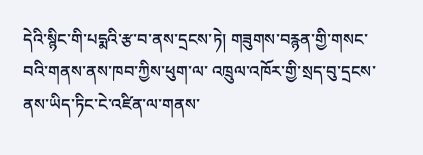དེའི་སྙིང་གི་པདྨའི་རྩ་བ་ནས་དྲངས་ཏེ། གཟུགས་བརྙན་གྱི་གསང་བའི་གནས་ནས་ཁབ་ཀྱིས་ཕུག་ལ་ འཁྲུལ་འཁོར་གྱི་སྲད་བུ་དྲངས་ནས་ཡིད་ཏིང་ངེ་འཛིན་ལ་གནས་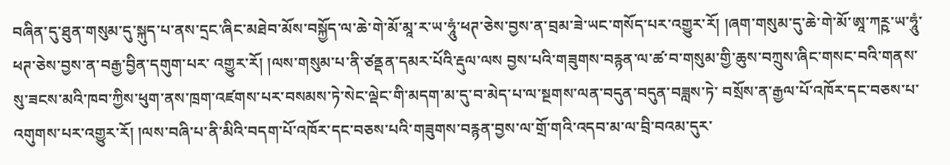བཞིན་དུ་ཐུན་གསུམ་དུ་སྐུད་པ་ནས་དྲང་ཞིང་མཐེབ་མོས་བསྐྱོད་ལ་ཆེ་གེ་མོ་མཱ་ར་ཡ་ཧཱུཾ་ཕཊ་ཅེས་བྱས་ན་བྲམ་ཟེ་ཡང་གསོད་པར་འགྱུར་རོ། །ཞག་གསུམ་དུ་ཆེ་གེ་མོ་ཨཱ་ཀཪྵ་ཡ་ཧཱུཾ་ཕཊ་ཅེས་བྱས་ན་བརྒྱ་བྱིན་དགུག་པར་ འགྱུར་རོ། །ལས་གསུམ་པ་ནི་ཙནྡན་དམར་པོའི་རྡུལ་ལས བྱས་པའི་གཟུགས་བརྙན་ལ་ཚ་བ་གསུམ་གྱི་ཆུས་བཀྲུས་ཞིང་གསང་བའི་གནས་སུ་ཟངས་མའི་ཁབ་ཀྱིས་ཕུག་ནས་ཁྲག་འཛགས་པར་བསམས་ཏེ་སེང་ལྡེང་གི་མདག་མ་དུ་བ་མེད་པ་ལ་སྔགས་ལན་བདུན་བདུན་བཟླས་ཏེ་ བསྲོས་ན་རྒྱལ་པོ་འཁོར་དང་བཅས་པ་འགུགས་པར་འགྱུར་རོ། །ལས་བཞི་པ་ནི་མིའི་བདག་པོ་འཁོར་དང་བཅས་པའི་གཟུགས་བརྙན་བྱས་ལ་གྲོ་གའི་འདབ་མ་ལ་བྲི་བའམ་དུར་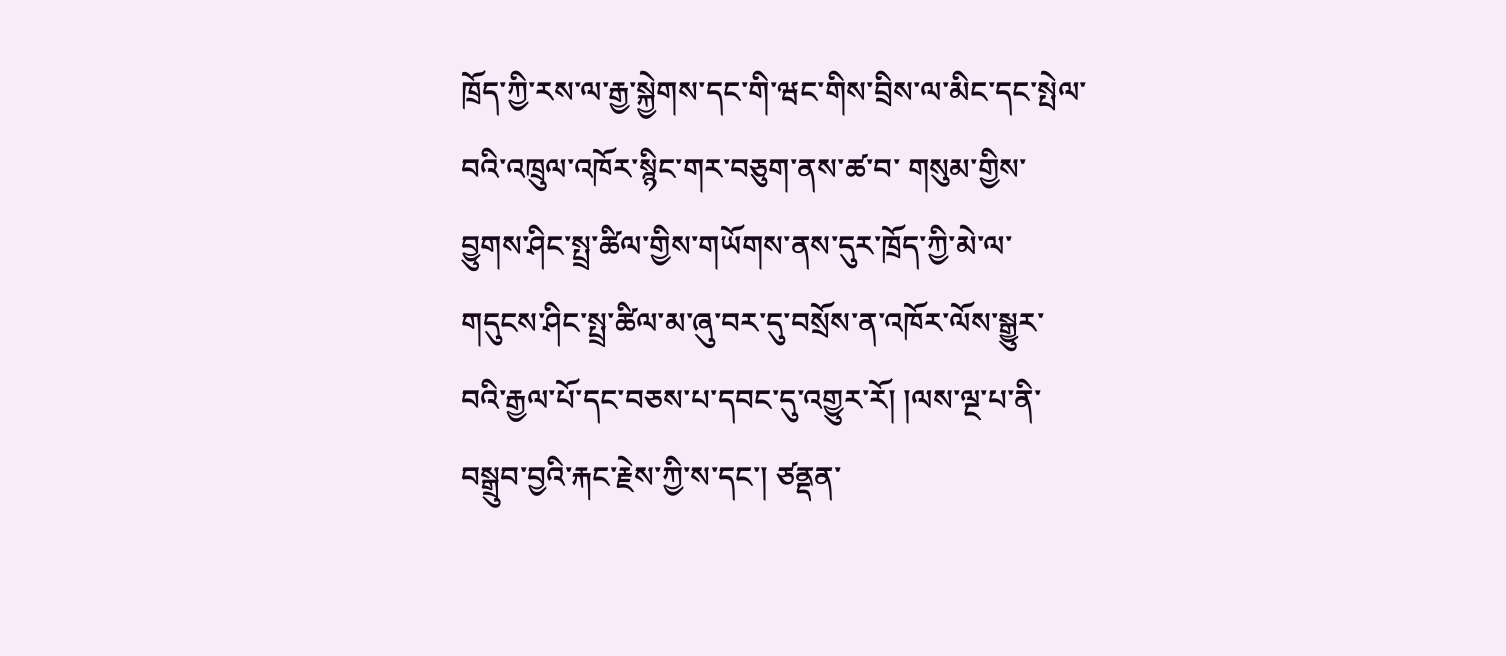ཁྲོད་ཀྱི་རས་ལ་རྒྱ་སྐྱེགས་དང་གི་ཝང་གིས་བྲིས་ལ་མིང་དང་སྤེལ་བའི་འཁྲུལ་འཁོར་སྙིང་གར་བཅུག་ནས་ཚ་བ་ གསུམ་གྱིས་བྱུགས་ཤིང་སྤྲ་ཚིལ་གྱིས་གཡོགས་ནས་དུར་ཁྲོད་ཀྱི་མེ་ལ་གདུངས་ཤིང་སྤྲ་ཚིལ་མ་ཞུ་བར་དུ་བསྲོས་ན་འཁོར་ལོས་སྒྱུར་བའི་རྒྱལ་པོ་དང་བཅས་པ་དབང་དུ་འགྱུར་རོ། །ལས་ལྔ་པ་ནི་བསྒྲུབ་བྱའི་རྐང་རྗེས་ཀྱི་ས་དང་། ཙནྡན་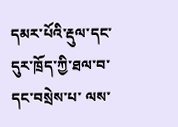དམར་པོའི་རྡུལ་དང་དུར་ཁྲོད་ཀྱི་ཐལ་བ་དང་བསྲེས་པ་ ལས་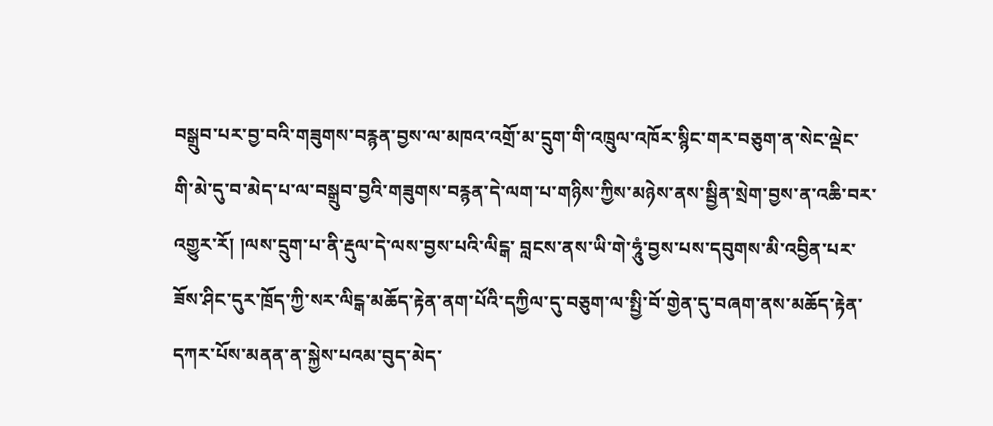བསྒྲུབ་པར་བྱ་བའི་གཟུགས་བརྙན་བྱས་ལ་མཁའ་འགྲོ་མ་དྲུག་གི་འཁྲུལ་འཁོར་སྙིང་གར་བཅུག་ན་སེང་ལྡེང་གི་མེ་དུ་བ་མེད་པ་ལ་བསྒྲུབ་བྱའི་གཟུགས་བརྙན་དེ་ལག་པ་གཉིས་ཀྱིས་མཉེས་ནས་སྦྱིན་སྲེག་བྱས་ན་འཆི་བར་འགྱུར་རོ། །ལས་དྲུག་པ་ནི་རྡུལ་དེ་ལས་བྱས་པའི་ལིངྒ་ བླངས་ནས་ཡི་གེ་ཧཱུཾ་བྱས་པས་དབུགས་མི་འབྱིན་པར་ཟོས་ཤིང་དུར་ཁྲོད་ཀྱི་སར་ལིངྒ་མཆོད་རྟེན་ནག་པོའི་དཀྱིལ་དུ་བཅུག་ལ་སྤྱི་བོ་གྱེན་དུ་བཞག་ནས་མཆོད་རྟེན་དཀར་པོས་མནན་ན་སྐྱེས་པའམ་བུད་མེད་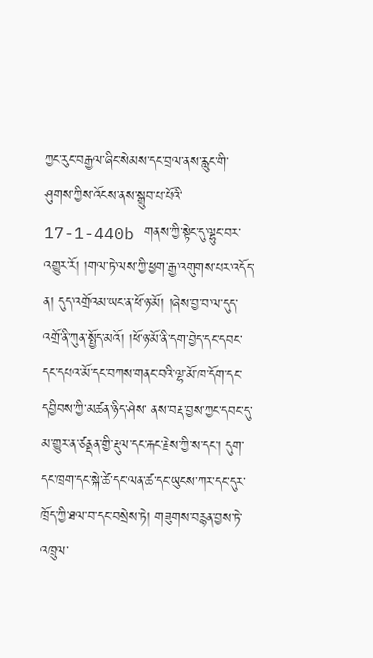ཀྱང་རུང་བརྒྱལ་ཞིང་སེམས་དང་བྲལ་ནས་རླུང་གི་ཤུགས་ཀྱིས་འོངས་ནས་སྒྲུབ་པ་པོའི་ 17-1-440b གནས་ཀྱི་སྟེང་དུ་ལྷུང་བར་འགྱུར་རོ། །གལ་ཏེ་ལས་ཀྱི་ཕྱག་རྒྱ་འགུགས་པར་འདོད་ན། དུད་འགྲོའམ་ཡང་ན་ཕོ་ཉ་མོ། །ཞེས་བྱ་བ་ལ་དུད་འགྲོ་ནི་ཀུན་སྤྱོད་མའོ། །ཕོ་ཉ་མོ་ནི་དག་བྱེད་དང་དབང་དང་དཔའ་མོ་དང་བཀས་གནང་བའི་ལྷ་མོ་ཁ་དོག་དང་དབྱིབས་ཀྱི་མཚན་ཉིད་ཤེས་ ནས་བརྡ་བྱས་ཀྱང་དབང་དུ་མ་གྱུར་ན་ཙནྡན་གྱི་རྡུལ་དང་རྐང་རྗེས་ཀྱི་ས་དང་། དུག་དང་ཁྲག་དང་སྐེ་ཚེ་དང་ལན་ཚ་དང་ཡུངས་ཀར་དང་དུར་ཁྲོད་ཀྱི་ཐལ་བ་དང་བསྲེས་ཏེ། གཟུགས་བརྙན་བྱས་ཏེ་འཁྲུལ་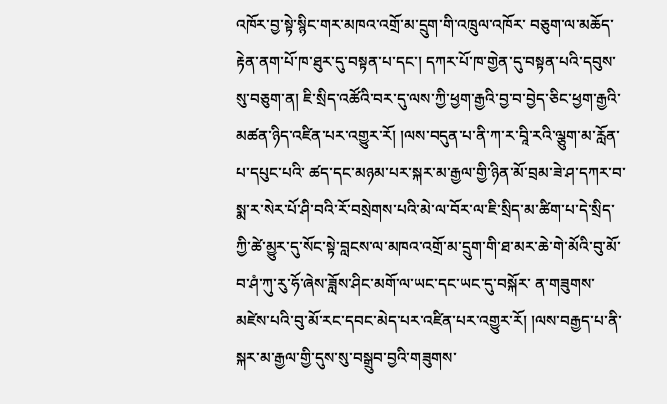འཁོར་བྱ་སྟེ་སྙིང་གར་མཁའ་འགྲོ་མ་དྲུག་གི་འཁྲུལ་འཁོར་ བཅུག་ལ་མཆོད་རྟེན་ནག་པོ་ཁ་ཐུར་དུ་བསྟན་པ་དང་། དཀར་པོ་ཁ་གྱེན་དུ་བསྟན་པའི་དབུས་སུ་བཅུག་ན། ཇི་སྲིད་འཚོའི་བར་དུ་ལས་ཀྱི་ཕྱག་རྒྱའི་བྱ་བ་བྱེད་ཅིང་ཕྱག་རྒྱའི་མཚན་ཉིད་འཛིན་པར་འགྱུར་རོ། །ལས་བདུན་པ་ནི་ཀ་ར་བཱི་རའི་ལྕུག་མ་རློན་པ་དཔུང་པའི་ ཚད་དང་མཉམ་པར་སྐར་མ་རྒྱལ་གྱི་ཉིན་མོ་བྲམ་ཟེ་ཤ་དཀར་བ་སྨ་ར་སེར་པོ་ཤི་བའི་རོ་བསྲེགས་པའི་མེ་ལ་བོར་ལ་ཇི་སྲིད་མ་ཚིག་པ་དེ་སྲིད་ཀྱི་ཚེ་མྱུར་དུ་སོང་སྟེ་བླངས་ལ་མཁའ་འགྲོ་མ་དྲུག་གི་ཐ་མར་ཆེ་གེ་མོའི་བུ་མོ་བ་ཤཾ་ཀུ་རུ་ཧོ་ཞེས་ཟློས་ཤིང་མགོ་ལ་ཡང་དང་ཡང་དུ་བསྐོར་ ན་གཟུགས་མཛེས་པའི་བུ་མོ་རང་དབང་མེད་པར་འཛིན་པར་འགྱུར་རོ། །ལས་བརྒྱད་པ་ནི་སྐར་མ་རྒྱལ་གྱི་དུས་སུ་བསྒྲུབ་བྱའི་གཟུགས་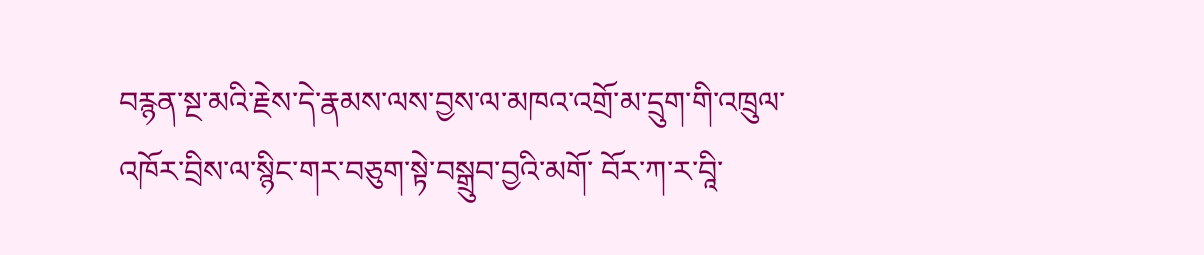བརྙན་སྔ་མའི་རྗེས་དེ་རྣམས་ལས་བྱས་ལ་མཁའ་འགྲོ་མ་དྲུག་གི་འཁྲུལ་འཁོར་བྲིས་ལ་སྙིང་གར་བཅུག་སྟེ་བསྒྲུབ་བྱའི་མགོ་ བོར་ཀ་ར་བཱི་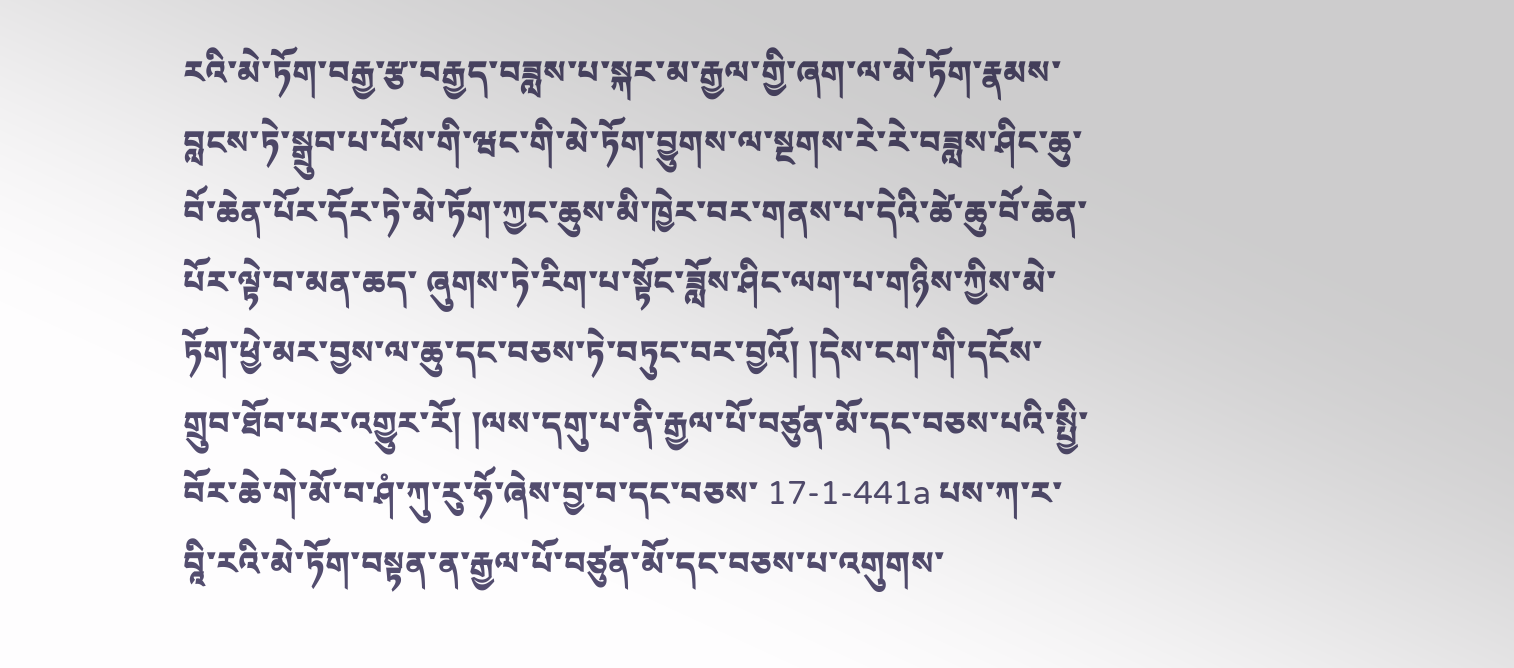རའི་མེ་ཏོག་བརྒྱ་རྩ་བརྒྱད་བཟླས་པ་སྐར་མ་རྒྱལ་གྱི་ཞག་ལ་མེ་ཏོག་རྣམས་བླངས་ཏེ་སྒྲུབ་པ་པོས་གི་ཝང་གི་མེ་ཏོག་བྱུགས་ལ་སྔགས་རེ་རེ་བཟླས་ཤིང་ཆུ་བོ་ཆེན་པོར་དོར་ཏེ་མེ་ཏོག་ཀྱང་ཆུས་མི་ཁྱེར་བར་གནས་པ་དེའི་ཚེ་ཆུ་བོ་ཆེན་པོར་ལྟེ་བ་མན་ཆད་ ཞུགས་ཏེ་རིག་པ་སྟོང་ཟློས་ཤིང་ལག་པ་གཉིས་ཀྱིས་མེ་ཏོག་ཕྱེ་མར་བྱས་ལ་ཆུ་དང་བཅས་ཏེ་བཏུང་བར་བྱའོ། །དེས་ངག་གི་དངོས་གྲུབ་ཐོབ་པར་འགྱུར་རོ། །ལས་དགུ་པ་ནི་རྒྱལ་པོ་བཙུན་མོ་དང་བཅས་པའི་སྤྱི་བོར་ཆེ་གེ་མོ་བ་ཤཾ་ཀུ་རུ་ཧོ་ཞེས་བྱ་བ་དང་བཅས་ 17-1-441a པས་ཀ་ར་བཱི་རའི་མེ་ཏོག་བསྟན་ན་རྒྱལ་པོ་བཙུན་མོ་དང་བཅས་པ་འགུགས་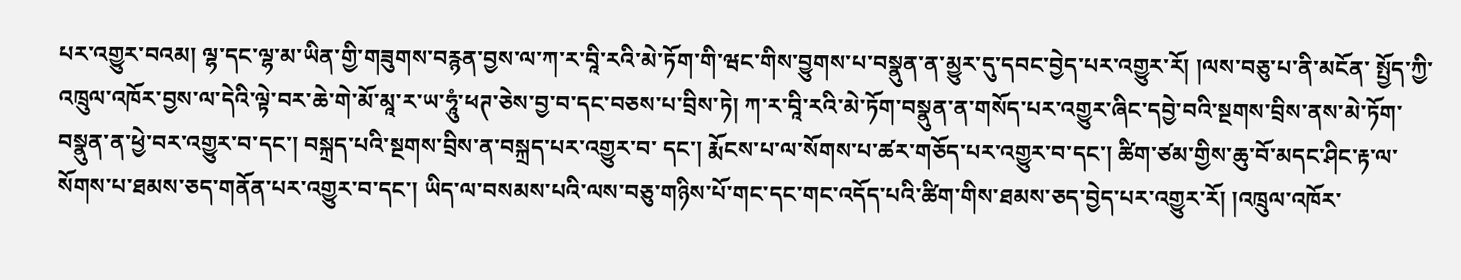པར་འགྱུར་བའམ། ལྷ་དང་ལྷ་མ་ཡིན་གྱི་གཟུགས་བརྙན་བྱས་ལ་ཀ་ར་བཱི་རའི་མེ་ཏོག་གི་ཝང་གིས་བྱུགས་པ་བསྣུན་ན་མྱུར་དུ་དབང་བྱེད་པར་འགྱུར་རོ། །ལས་བཅུ་པ་ནི་མངོན་ སྤྱོད་ཀྱི་འཁྲུལ་འཁོར་བྱས་ལ་དེའི་ལྟེ་བར་ཆེ་གེ་མོ་མཱ་ར་ཡ་ཧཱུཾ་ཕཊ་ཅེས་བྱ་བ་དང་བཅས་པ་བྲིས་ཏེ། ཀ་ར་བཱི་རའི་མེ་ཏོག་བསྣུན་ན་གསོད་པར་འགྱུར་ཞིང་དབྱེ་བའི་སྔགས་བྲིས་ནས་མེ་ཏོག་བསྣུན་ན་ཕྱེ་བར་འགྱུར་བ་དང་། བསྐྲད་པའི་སྔགས་བྲིས་ན་བསྐྲད་པར་འགྱུར་བ་ དང་། རྨོངས་པ་ལ་སོགས་པ་ཚར་གཅོད་པར་འགྱུར་བ་དང་། ཚིག་ཙམ་གྱིས་ཆུ་བོ་མདང་ཤིང་རྟ་ལ་སོགས་པ་ཐམས་ཅད་གནོན་པར་འགྱུར་བ་དང་། ཡིད་ལ་བསམས་པའི་ལས་བཅུ་གཉིས་པོ་གང་དང་གང་འདོད་པའི་ཚིག་གིས་ཐམས་ཅད་བྱེད་པར་འགྱུར་རོ། །འཁྲུལ་འཁོར་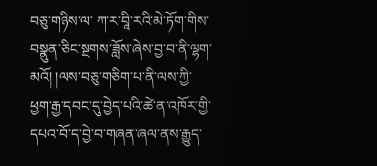བཅུ་གཉིས་ལ་ ཀ་ར་བཱི་རའི་མེ་ཏོག་གིས་བསྣུན་ཅིང་སྔགས་ཟློས་ཞེས་བྱ་བ་ནི་ལྷག་མའོ། །ལས་བཅུ་གཅིག་པ་ནི་ལས་ཀྱི་ཕྱག་རྒྱ་དབང་དུ་བྱེད་པའི་ཚེ་ན་འཁོར་གྱི་དཔའ་བོ་ད་བྱེ་བ་གཞན་ཞལ་ནས་རྒྱུད་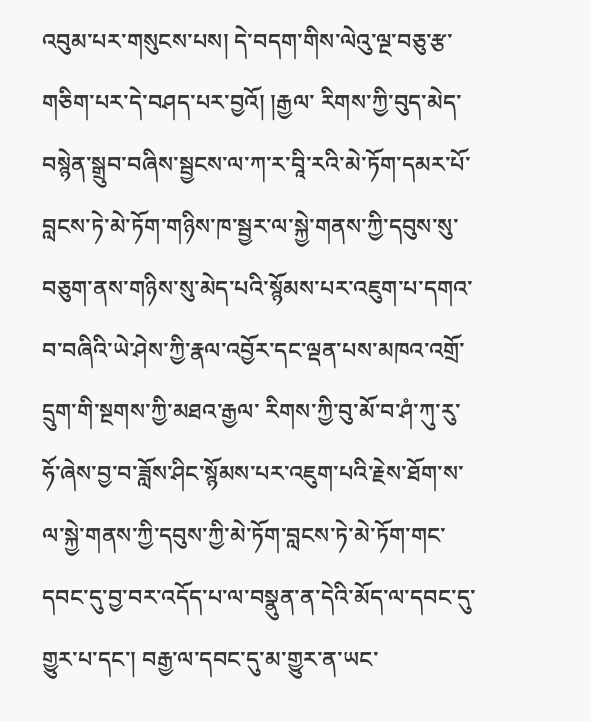འབུམ་པར་གསུངས་པས། དེ་བདག་གིས་ལེའུ་ལྔ་བཅུ་རྩ་གཅིག་པར་དེ་བཤད་པར་བྱའོ། །རྒྱལ་ རིགས་ཀྱི་བུད་མེད་བསྙེན་སྒྲུབ་བཞིས་སྦྱངས་ལ་ཀ་ར་བཱི་རའི་མེ་ཏོག་དམར་པོ་བླངས་ཏེ་མེ་ཏོག་གཉིས་ཁ་སྦྱར་ལ་སྐྱེ་གནས་ཀྱི་དབུས་སུ་བཅུག་ནས་གཉིས་སུ་མེད་པའི་སྙོམས་པར་འཇུག་པ་དགའ་བ་བཞིའི་ཡེ་ཤེས་ཀྱི་རྣལ་འབྱོར་དང་ལྡན་པས་མཁའ་འགྲོ་དྲུག་གི་སྔགས་ཀྱི་མཐའ་རྒྱལ་ རིགས་ཀྱི་བུ་མོ་བ་ཤཾ་ཀུ་རུ་ཧོ་ཞེས་བྱ་བ་ཟློས་ཤིང་སྙོམས་པར་འཇུག་པའི་རྗེས་ཐོག་ས་ལ་སྐྱེ་གནས་ཀྱི་དབུས་ཀྱི་མེ་ཏོག་བླངས་ཏེ་མེ་ཏོག་གང་དབང་དུ་བྱ་བར་འདོད་པ་ལ་བསྣུན་ན་དེའི་མོད་ལ་དབང་དུ་གྱུར་པ་དང་། བརྒྱ་ལ་དབང་དུ་མ་གྱུར་ན་ཡང་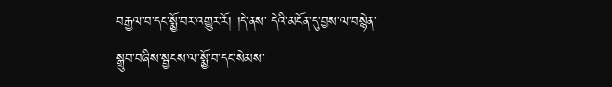བརྒྱལ་བ་དང་སྨྱོ་བར་འགྱུར་རོ། །དེ་ནས་ དེའི་མངོན་དུ་བྱས་ལ་བསྙེན་སྒྲུབ་བཞིས་སྦྱངས་ལ་སྨྱོ་བ་དང་སེམས་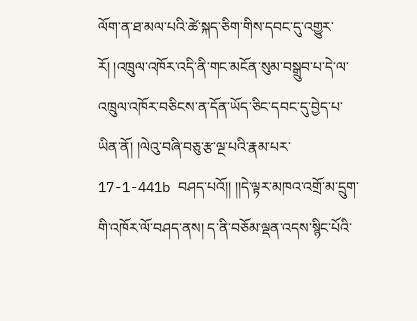ལོག་ན་ཐ་མལ་པའི་ཚེ་སྐད་ཅིག་གིས་དབང་དུ་འགྱུར་རོ། །འཁྲུལ་འཁོར་འདི་ནི་གང་མངོན་སུམ་བསྒྲུབ་པ་དེ་ལ་འཁྲུལ་འཁོར་བཅིངས་ན་དོན་ཡོད་ཅིང་དབང་དུ་བྱེད་པ་ཡིན་ནོ། །ལེའུ་བཞི་བཅུ་རྩ་ལྔ་པའི་རྣམ་པར་ 17-1-441b བཤད་པའོ།། །།དེ་ལྟར་མཁའ་འགྲོ་མ་དྲུག་གི་འཁོར་ལོ་བཤད་ནས། ད་ནི་བཅོམ་ལྡན་འདས་སྙིང་པོའི་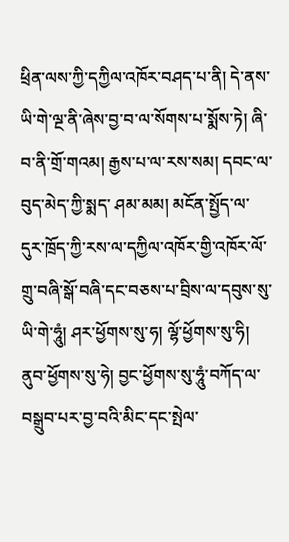ཕྲིན་ལས་ཀྱི་དཀྱིལ་འཁོར་བཤད་པ་ནི། དེ་ནས་ཡི་གེ་ལྔ་ནི་ཞེས་བྱ་བ་ལ་སོགས་པ་སྨོས་ཏེ། ཞི་བ་ནི་གྲོ་གའམ། རྒྱས་པ་ལ་རས་སམ། དབང་ལ་བུད་མེད་ཀྱི་སྨད་ ཤམ་མམ། མངོན་སྤྱོད་ལ་དུར་ཁྲོད་ཀྱི་རས་ལ་དཀྱིལ་འཁོར་གྱི་འཁོར་ལོ་གྲུ་བཞི་སྒོ་བཞི་དང་བཅས་པ་བྲིས་ལ་དབུས་སུ་ཡི་གེ་ཧཱུཾ། ཤར་ཕྱོགས་སུ་ཧ། ལྷོ་ཕྱོགས་སུ་ཧི། ནུབ་ཕྱོགས་སུ་ཧེ། བྱང་ཕྱོགས་སུ་ཧཱུཾ་བཀོད་ལ་བསྒྲུབ་པར་བྱ་བའི་མིང་དང་སྤེལ་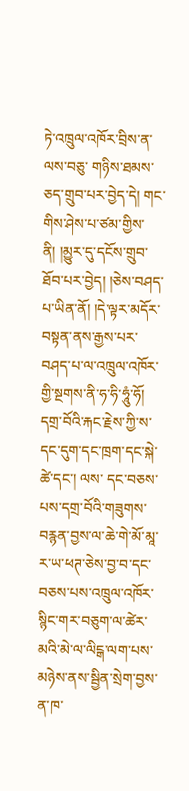ཏེ་འཁྲུལ་འཁོར་བྲིས་ན་ལས་བཅུ་ གཉིས་ཐམས་ཅད་གྲུབ་པར་བྱེད་དེ། གང་གིས་ཤེས་པ་ཙམ་གྱིས་ནི། །མྱུར་དུ་དངོས་གྲུབ་ཐོབ་པར་བྱེད། །ཅེས་བཤད་པ་ཡིན་ནོ། །དེ་ལྟར་མདོར་བསྟན་ནས་རྒྱས་པར་བཤད་པ་ལ་འཁྲུལ་འཁོར་གྱི་སྔགས་ནི་ཧ་ཧི་ཧཱུཾ་ཧོ། དགྲ་བོའི་རྐང་རྗེས་ཀྱི་ས་དང་དུག་དང་ཁྲག་དང་སྐེ་ཚེ་དང་། ལས་ དང་བཅས་པས་དགྲ་བོའི་གཟུགས་བརྙན་བྱས་ལ་ཆེ་གེ་མོ་མཱ་ར་ཡ་ཕཊ་ཅེས་བྱ་བ་དང་བཅས་པས་འཁྲུལ་འཁོར་སྙིང་གར་བཅུག་ལ་ཚེར་མའི་མེ་ལ་ལིངྒ་ལག་པས་མཉེས་ནས་སྦྱིན་སྲེག་བྱས་ན་ཁ་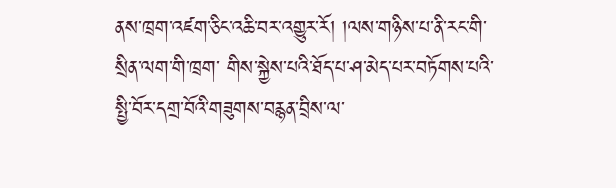ནས་ཁྲག་འཛག་ཅིང་འཆི་བར་འགྱུར་རོ། །ལས་གཉིས་པ་ནི་རང་གི་སྲིན་ལག་གི་ཁྲག་ གིས་སྐྱེས་པའི་ཐོད་པ་ཤ་མེད་པར་བཏོགས་པའི་སྤྱི་བོར་དགྲ་བོའི་གཟུགས་བརྙན་བྲིས་ལ་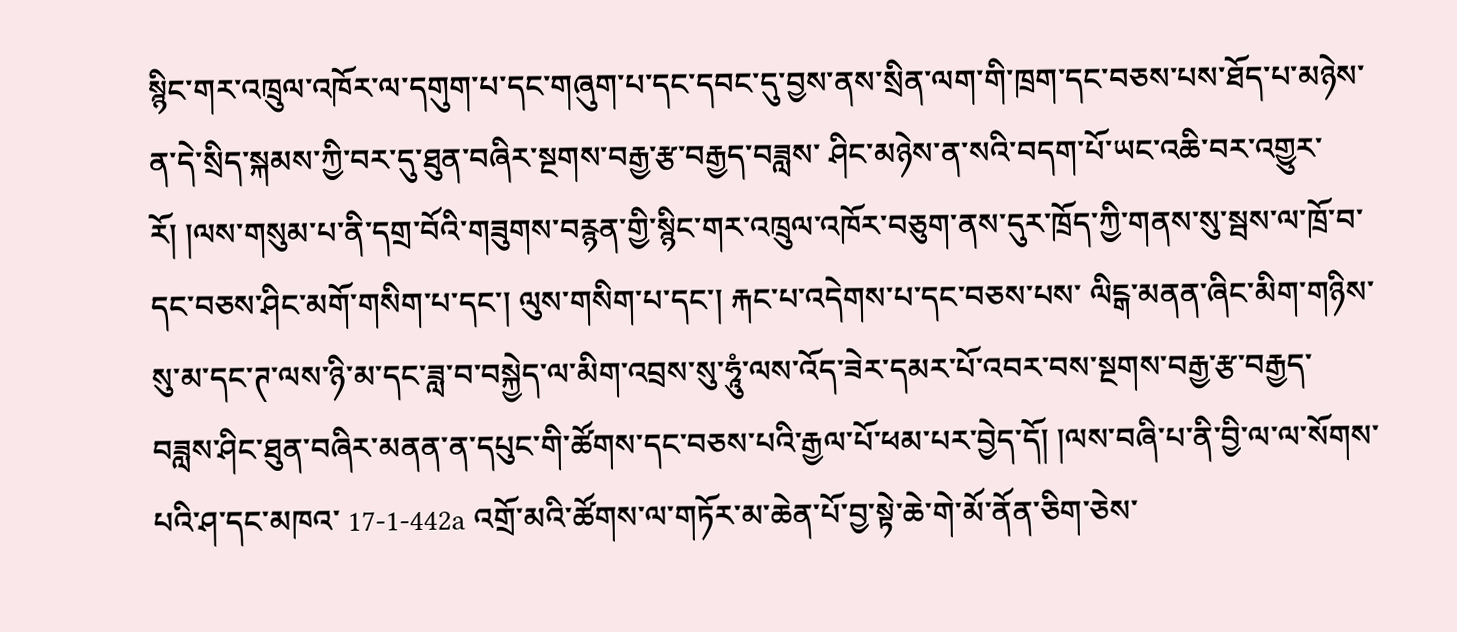སྙིང་གར་འཁྲུལ་འཁོར་ལ་དགུག་པ་དང་གཞུག་པ་དང་དབང་དུ་བྱས་ནས་སྲིན་ལག་གི་ཁྲག་དང་བཅས་པས་ཐོད་པ་མཉེས་ན་དེ་སྲིད་སྐམས་ཀྱི་བར་དུ་ཐུན་བཞིར་སྔགས་བརྒྱ་རྩ་བརྒྱད་བཟླས་ ཤིང་མཉེས་ན་སའི་བདག་པོ་ཡང་འཆི་བར་འགྱུར་རོ། །ལས་གསུམ་པ་ནི་དགྲ་བོའི་གཟུགས་བརྙན་གྱི་སྙིང་གར་འཁྲུལ་འཁོར་བཅུག་ནས་དུར་ཁྲོད་ཀྱི་གནས་སུ་སྦས་ལ་ཁྲོ་བ་དང་བཅས་ཤིང་མགོ་གསིག་པ་དང་། ལུས་གསིག་པ་དང་། རྐང་པ་འདེགས་པ་དང་བཅས་པས་ ལིངྒ་མནན་ཞིང་མིག་གཉིས་སུ་མ་དང་ཊ་ལས་ཉི་མ་དང་ཟླ་བ་བསྐྱེད་ལ་མིག་འབྲས་སུ་ཧཱུཾ་ལས་འོད་ཟེར་དམར་པོ་འབར་བས་སྔགས་བརྒྱ་རྩ་བརྒྱད་བཟླས་ཤིང་ཐུན་བཞིར་མནན་ན་དཔུང་གི་ཚོགས་དང་བཅས་པའི་རྒྱལ་པོ་ཕམ་པར་བྱེད་དོ། །ལས་བཞི་པ་ནི་བྱི་ལ་ལ་སོགས་པའི་ཤ་དང་མཁའ་ 17-1-442a འགྲོ་མའི་ཚོགས་ལ་གཏོར་མ་ཆེན་པོ་བྱ་སྟེ་ཆེ་གེ་མོ་ནོན་ཅིག་ཅེས་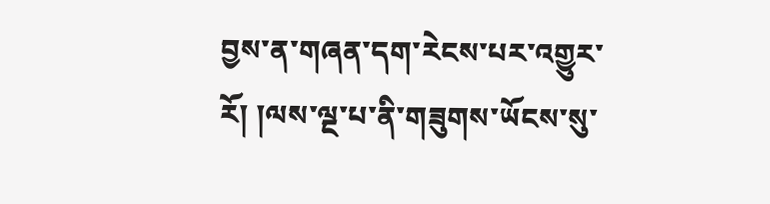བྱས་ན་གཞན་དག་རེངས་པར་འགྱུར་རོ། །ལས་ལྔ་པ་ནི་གཟུགས་ཡོངས་སུ་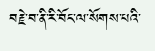བརྗེ་བ་ནི་རི་བོང་ལ་སོགས་པའི་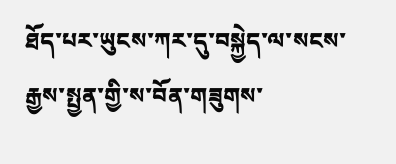ཐོད་པར་ཡུངས་ཀར་དུ་བསྐྱེད་ལ་སངས་རྒྱས་སྤྱན་གྱི་ས་བོན་གཟུགས་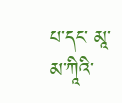པ་དང་ མཱ་མ་ཀཱིའི་